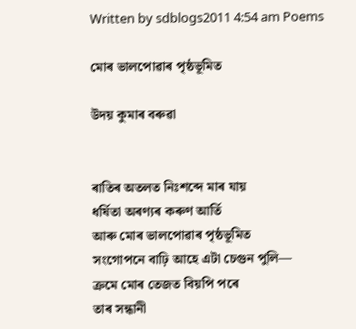Written by sdblogs2011 4:54 am Poems

মোৰ ভালপোৱাৰ পৃষ্ঠভূমিত

উদয় কুমাৰ বৰুৱা


ৰাতিৰ অতলত নিঃশব্দে মাৰ যায়
ধৰ্ষিতা অৰণ্যৰ কৰুণ আৰ্তি
আৰু মোৰ ভালপোৱাৰ পৃষ্ঠভূমিত
সংগোপনে বাঢ়ি আহে এটা চেগুন পুলি—
ক্ৰমে মোৰ তেজত বিয়পি পৰে
তাৰ সন্ধানী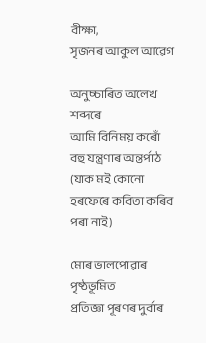বীক্ষা,
সৃজনৰ আকুল আৱেগ

অনুচ্চাৰিত অলেখ শব্দৰে
আমি বিনিময় কৰোঁ বহু যন্ত্ৰণাৰ অন্তৰ্পাঠ
(যাক মই কোনো হৰফেৰে কবিতা কৰিব পৰা নাই)

মোৰ ভালপোৱাৰ পৃষ্ঠভূমিত
প্ৰতিজ্ঞা পূৰণৰ দুৰ্বাৰ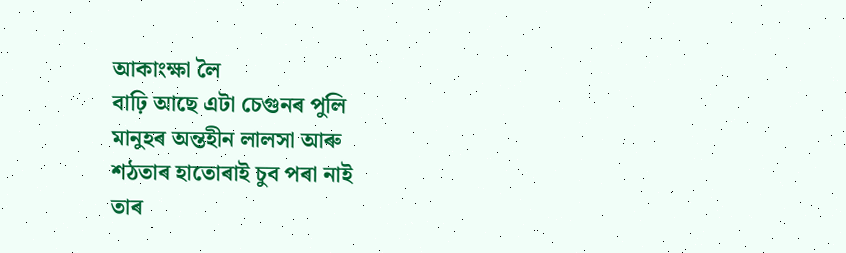আকাংক্ষা লৈ
বাঢ়ি আছে এটা চেগুনৰ পুলি
মানুহৰ অন্তহীন লালসা আৰু
শঠতাৰ হাতোৰাই চুব পৰা নাই
তাৰ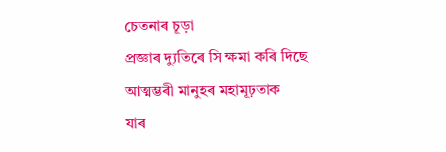চেতনাৰ চূড়া
প্ৰজ্ঞাৰ দ্যুতিৰে সি ক্ষমা কৰি দিছে
আত্মম্ভৰী মানুহৰ মহামূঢ়তাক
যাৰ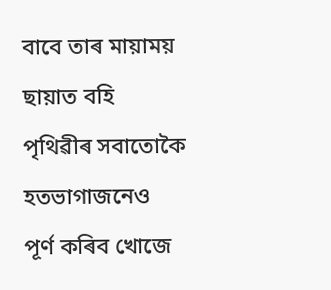বাবে তাৰ মায়াময় ছায়াত বহি
পৃথিৱীৰ সবাতোকৈ হতভাগাজনেও
পূৰ্ণ কৰিব খোজে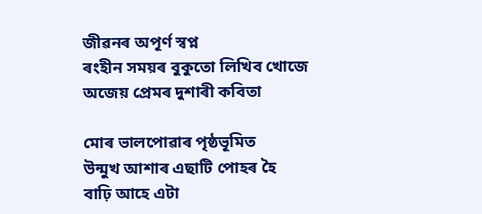জীৱনৰ অপূৰ্ণ স্বপ্ন
ৰংহীন সময়ৰ বুকুতো লিখিব খোজে
অজেয় প্ৰেমৰ দুশাৰী কবিতা

মোৰ ভালপোৱাৰ পৃষ্ঠভূমিত
উন্মুখ আশাৰ এছাটি পোহৰ হৈ
বাঢ়ি আহে এটা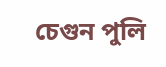চেগুন পুলি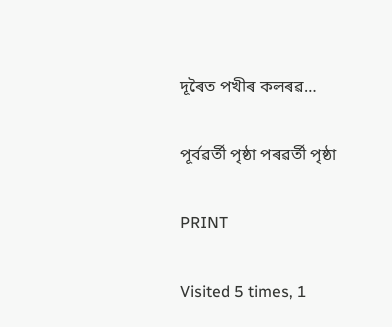দূৰৈত পখীৰ কলৰৱ…

পূৰ্বৱৰ্তী পৃষ্ঠা পৰৱৰ্তী পৃষ্ঠা

PRINT

Visited 5 times, 1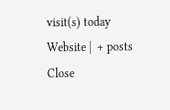visit(s) today
Website |  + posts
Close